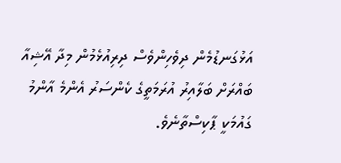އަޅުގަނޑުމެން ދިވެހިންވެސް ދިރިއުޅެމުން މިދާ އޭޝިއާ ބައްރަށް ބަލާއިރު އުރަމަތީގެ ކެންސަރު އެންމެ އާންމު ގައުމަކީ ޕާކިސްތާނެވެ.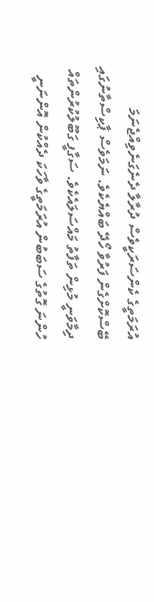އުރަމަތީގެ ކެންސަރަކީވެސް ދުރާލާ ދެނެގަނެވިއްޖެނަމަ ބޭސްކޮށްގެން ފަރުވާ ހޯދޭ ބައްޔެކެވެ. ނަމަވެސް ޕާކިސްތާނުގައި ދިމާވަނީ މުޅިން ތަފާތު މައްސަލައެކެވެ. ސަގާފީ ގަބޫލުކުރުންތައް ހުންނަ ގޮތުގެ ސަބަބުން އުރަމަތީގެ ވާހަކަ ދެއްކުން އޮންނަނީ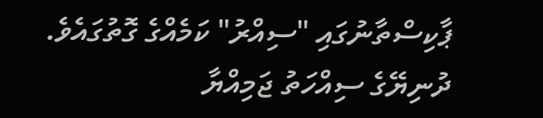ޕާކިސްތާނުގައި "ސިއްރު" ކަމެއްގެ ގޮތުގައެވެ.
ދުނިޔޭގެ ސިއްހަތު ޖަމިއްޔާ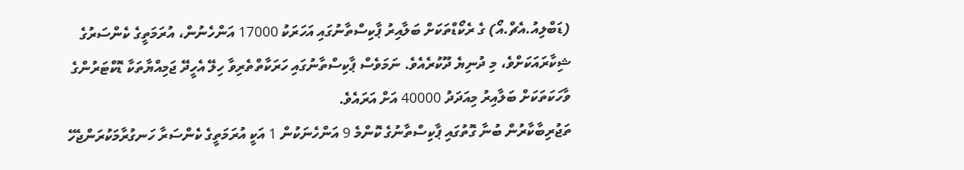(ޑަބްލިއު.އެޗް.އޯ) ގެ ރެކޯޑްތަކަށް ބަލާއިރު ޕާކިސްތާނުގައި އަހަރަކު 17000 އަންހެނުން، އުރަމަތީގެ ކެންސަރުގެ ޝިކާރައަކަށްވެ، މި ދުނިޔެ ދޫކުރެއެވެ. ނަމަވެސް ޕާކިސްތާނުގައި ހަރަކާތްތެރިވާ ހިލޭ އެހީދޭ ޖަމިއްޔާތަކާ ޑޮކްޓަރުންގެ ވާހަކަތަކަށް ބަލާއިރު މިއަދަދު 40000 އަށް އަރައެވެ.
ތަޖުރިބާކާރުން ބުނާ ގޮތުގައި ޕާކިސްތާނުގެ ކޮންމެ 9 އަންހެނަކުން 1 އަކީ އުރަމަތީގެ ކެންސަރާ ހަނގުރާމަކުރަންޖެހޭ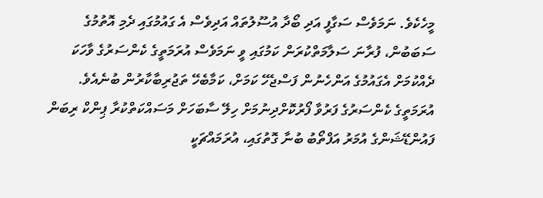މީހެކެވެ. ނަމަވެސް ސަގާފީ އަދި ބޯދާ އުސޫލުތައް އަދިވެސް އެ ގައުމުގައި ދެމި އޮތުމުގެ ސަބަބުން، ފުރާނަ ސަލާމަތްކުރަން ކަމުގައި ވީ ނަމަވެސް އުރަމަތީގެ ކެންސަރުގެ ވާހަކަ ދެއްކުމަށް އެގައުމުގެ އަންހެނުން ފަސްޖެހޭ ކަމަށް، ކަމާބެހޭ ތަޖުރިބާކާރުން ބުނެއެވެ.
އުރަމަތީގެ ކެންސަރުގެ ފަރުވާ ފޯރުކޮށްދިނުމަށް ހިލޭ ސާބަހަށް މަސައްކަތްކުރާ ޕިންކް ރިބަން ފައުންޑޭޝަންގެ އުމަރު އަފްތޯބު ބުނާ ގޮތުގައި، އުރަމައްޗަކީ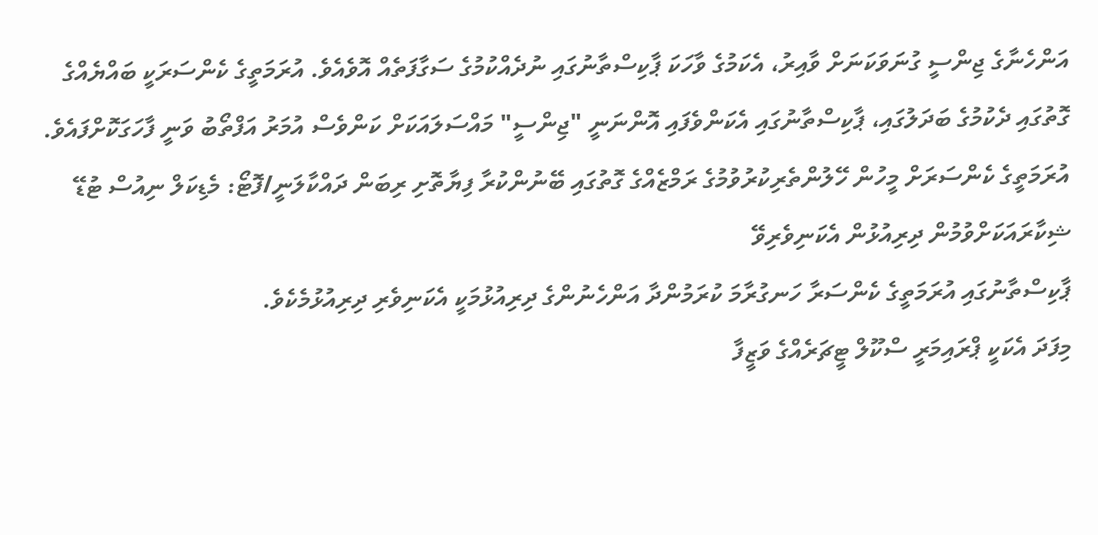އަންހެނާގެ ޖިންސީ ގުނަވަކަނަށް ވާއިރު، އެކަމުގެ ވާހަކަ ޕާކިސްތާނުގައި ނުދެއްކުމުގެ ސަގާފަތެއް އޮވެއެވެ. އުރަމަތީގެ ކެންސަރަކީ ބައްޔެއްގެ ގޮތުގައި ދެކުމުގެ ބަދަލުގައި، ޕާކިސްތާނުގައި އެކަންވެފައި އޮންނަނީ "ޖިންސީ" މައްސަލައަކަށް ކަންވެސް އުމަރު އަފްތޯބު ވަނީ ފާހަގަކޮށްފައެވެ.
އުރަމަތީގެ ކެންސަރަށް މީހުން ހޭލުންތެރިކުރުވުމުގެ ރަމްޒެއްގެ ގޮތުގައި ބޭނުންކުރާ ފިޔާތޮށި ރިބަން ދައްކާލަނީ/ފޮޓޯ: މެޑިކަލް ނިއުސް ޓުޑޭ
ޝިކާރައަކަށްވުމުން ދިރިއުޅުން އެކަނިވެރިވޭ
ޕާކިސްތާނުގައި އުރަމަތީގެ ކެންސަރާ ހަނގުރާމަ ކުރަމުންދާ އަންހެނުންގެ ދިރިއުޅުމަކީ އެކަނިވެރި ދިރިއުޅުމެކެވެ.
މިފަދަ އެކަކީ ޕްރައިމަރީ ސްކޫލް ޓީޗަރެއްގެ ވަޒީފާ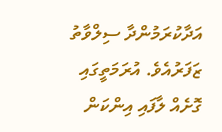އަދާކުރަމުންދާ ސިލްވާތު ޒަފަރުއެވެ. އުރަމަތީގައި ގޮށެއް ލާފައި އިންކަން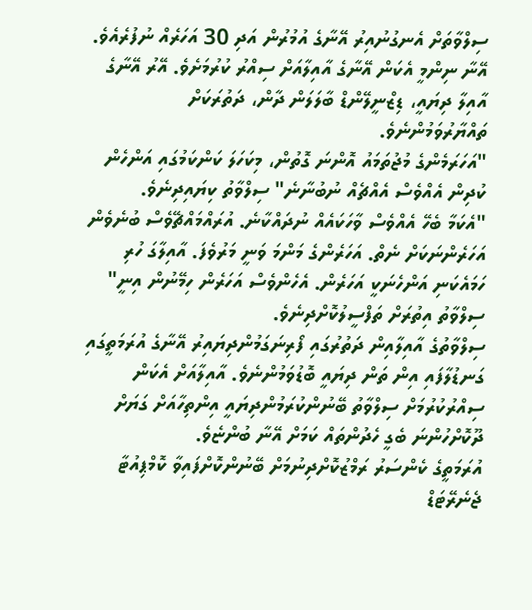ސިލްވާތަށް އެނގުނުއިރު އޭނާގެ އުމުރުން އަދި 30 އަހަރެއް ނުފުރެއެވެ. އޭނާ ނިންމީ އެކަން އޭނާގެ އާއިލާއަށް ސިއްރު ކުރުމަށެވެ. އޭރު އޭނާގެ އާއިލާ ދިޔައީ، ޑިޒްނީލޭންޑް ބާލަލަން ދާން، ދަތުރަކަށް ތައްޔާރުވަމުންނެވެ.
"އަހަރަމެންގެ މުޖުތަމައު އޮންނަ ގޮތުން، މިކަހަލަ ކަންކަމުގައި އަންހެން ކުދިން އެއްވެސް އެއްޗެއް ނުބުނާނެ" ސިލްވާތު ކިޔައިދިނެވެ.
"އެކަމާ ބެހޭ އެއްވެސް ވާހަކައެއް ނުދައްކާނެ. އުރައްމައްޗޭވެސް ބުނެވެން އަހަރެންނަކަށް ނެތް. އަހަރެންގެ މަންމަ ވަނީ މަރުވެފަ. އާއިލާގަ ހުރި ހަމައެކަނި އަންހެނަކީ އަހަރެން. އެހެންވެސް އަހަރެން ހިމޭނުން އިނީ" ސިލްވާތު އިތުރަށް ތަފްސީލުކޮށްދިނެވެ.
ސިލްވާތުގެ އާއިލާއިން ދަތުރުގައި ފޯރިނަގަމުންދިޔައިރު އޭނާގެ އުރަމަތީގައި ގަނޑުލާފައި އިން ތަން ދިޔައީ ބޮޑުވަމުންނެވެ. އާއިލާއަށް އެކަން ސިއްރުކުރުމަށް ސިލްވާތު ބޭނުންކުރަމުންދިޔައީ އިންތިހާއަށް ގަޔަށް ދޫކޮށްހުންނަ ބެގީ ހެދުންތައް ކަމަށް އޭނާ ބުންޏެވެ.
އުރަމަތީގެ ކެންސަރު ރަމްޒުކޮށްދިނުމަށް ބޭނުންކޮށްފައިވާ ކޮމްޕިއުޓާ ޖެނެރޭޓަޑް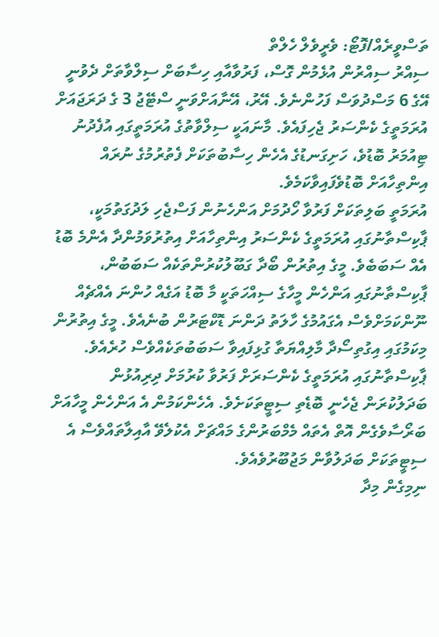ތަސްވީރެއް/ފޮޓޯ: ވެރީވެލް ހެލްތް
ސިއްރު ސިއްރުން އުޅެމުން ގޮސް، ފަރުވާއާއި ހިސާބަށް ސިލްވާތަށް ދެވުނީ އޭގެ 6 މަސްދުވަސް ފަހުންނެވެ. އޭރު، އޭނާއަށްވަނީ ސްޓޭޖު 3 ގެ ދަރަޖައަށް އުރަމަތީގެ ކެންސަރު ޖެހިފައެވެ. މާނައަކީ ސިލްވާތުގެ އުރަމަތީގައި އުފެދުނު ޓިއުމަރު ބޮޑުވެ، ހަށިގަނޑުގެ އެހެން ހިސާބުތަކަށް ފެތުރުމުގެ ނުރައް އިންތިހާއަށް ބޮޑުވެފައިވާކަމެވެ.
އުރަމަތީ ބަލިތަކަށް ފަރުވާ ހޯދުމަށް އަންހެނުން ފަސްޖެހި ލަދުގަތުމަކީ، ޕާކިސްތާނުގައި އުރަމަތީގެ ކެންސަރު އިންތިހާއަށް އިތުރުވަމުންދާ އެންމެ ބޮޑު އެއް ސަބަބެވެ. މީގެ އިތުރުން ބޯދާ ގަބޫލުކުރުންތަކެއް ސަބަބުން، ޕާކިސްތާނުގައި އަންހެން މީހާގެ ސިއްހަތަކީ މާ ބޮޑު އަގެއް ހުންނަ އެއްޗެއް ނޫންކަމަށްވެސް އެގައުމުގެ ހާލަތު ދަންނަ ޑޮކްޓަރުން ބުނެއެވެ. މީގެ އިތުރުން މިކަމުގައި އިގުތިސޯދާ މާލިއްޔަތާ ގުޅިފައިވާ ސަބަބުތަކެއްވެސް ހުރެއެވެ. ޕާކިސްތާނުގައި އުރަމަތީގެ ކެންސަރަށް ފަރުވާ ކުރުމަށް ދިރިއުޅުން ބަދަލުކުރަން ޖެހެނީ ބޮޑެތި ސިޓީތަކަށެވެ. އެހެންކަމުން އެ އަންހެން މީހާއަށް ބަރޯސާވެގެން އޮތް އެތައް މެމްބަރުންގެ މައްޗަށް އެކުލެވޭ އާއިލާތައްވެސް އެ ސިޓީތަކަށް ބަދަލުވާން މަޖުބޫރުވެއެވެ.
ނިމިގެން މިދާ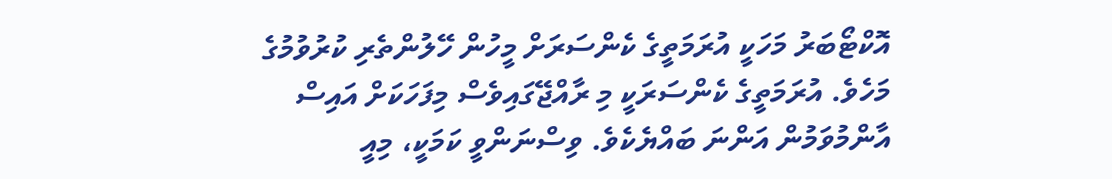އޮކްޓޯބަރު މަހަކީ އުރަމަތީގެ ކެންސަރަށް މީހުން ހޭލުންތެރި ކުރުވުމުގެ މަހެވެ. އުރަމަތީގެ ކެންސަރަކީ މި ރާއްޖޭގައިވެސް މިފަހަކަށް އައިސް އާންމުވަމުން އަންނަ ބައްޔެކެވެ. ވިސްނަންވީ ކަމަކީ، މިއީ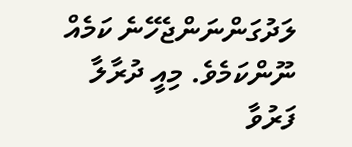ލަދުގަންނަންޖެހޭނެ ކަމެއް ނޫންކަމެވެ. މިއީ ދުރާލާ ފަރުވާ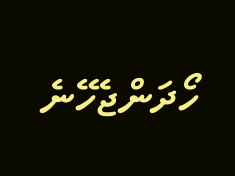ހޯދަންޖެހޭނެ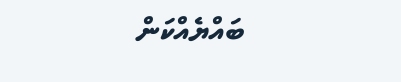ބައްޔެއްކަން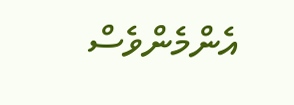އެންމެންވެސް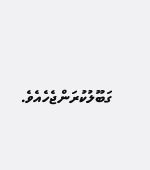ގަބޫލުކުރަންޖެހެއެވެ.